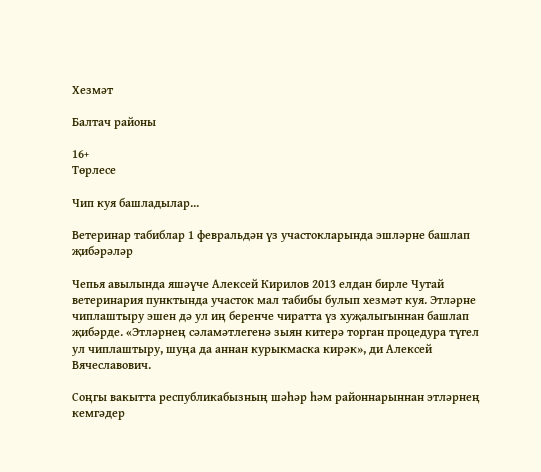Хезмәт

Балтач районы

16+
Төрлесе

Чип куя башладылар...

Ветеринар табиблар 1 февральдән үз участокларында эшләрне башлап җибәрәләр

Чепья авылында яшәүче Алексей Кирилов 2013 елдан бирле Чутай ветеринария пунктында участок мал табибы булып хезмәт куя. Этләрне чиплаштыру эшен дә ул иң беренче чиратта үз хуҗалыгыннан башлап җибәрде. «Этләрнең сәламәтлегенә зыян китерә торган процедура түгел ул чиплаштыру, шуңа да аннан курыкмаска кирәк», ди Алексей Вячеславович.

Соңгы вакытта республикабызның шәһәр һәм районнарыннан этләрнең кемгәдер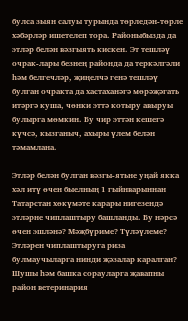булса зыян салуы турында төрледән-төрле хәбәрләр ишетелеп тора. Районыбызда да этләр белән вәзгыять кискен. Эт тешләү очрак-лары безнең районда да теркәлгәли һәм белгечләр, җиңелчә генә тешләү булган очракта да хастаханәгә мөрәҗәгать итәргә куша, чөнки эттә котыру авыруы булырга мөмкин. Бу чир эттән кешегә күчсә, кызганыч, ахыры үлем белән тәмамлана.

Этләр белән булган вәзгы-ятьне уңай якка хәл итү өчен быелның 1 гыйнварыннан Татарстан хөкүмәте карары нигезендә этләрне чиплаштыру башланды. Бу нәрсә өчен эшләнә? Мәҗбүриме? Түләүлеме? Этләрен чиплаштыруга риза булмаучыларга нинди җәзалар каралган? Шушы һәм башка сорауларга җавапны район ветеринария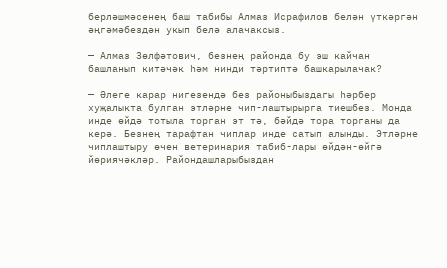берләшмәсенең баш табибы Алмаз Исрафилов белән үткәргән әңгәмәбездән укып белә алачаксыз.

— Алмаз Зөлфәтович, безнең районда бу эш кайчан башланып китәчәк һәм нинди тәртиптә башкарылачак?

— Әлеге карар нигезендә без районыбыздагы һәрбер хуҗалыкта булган этләрне чип-лаштырырга тиешбез. Монда инде өйдә тотыла торган эт тә, бәйдә тора торганы да керә. Безнең тарафтан чиплар инде сатып алынды. Этләрне чиплаштыру өчен ветеринария табиб-лары өйдән-өйгә йөриячәкләр. Райондашларыбыздан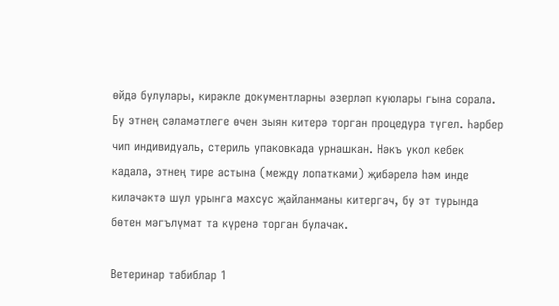өйдә булулары, кирәкле документларны әзерләп куюлары гына сорала. Бу этнең сәламәтлеге өчен зыян китерә торган процедура түгел. Һәрбер чип индивидуаль, стериль упаковкада урнашкан. Нәкъ укол кебек кадала, этнең тире астына (между лопатками) җибәрелә һәм инде киләчәктә шул урынга махсус җайланманы китергәч, бу эт турында бөтен мәгълүмат та күренә торган булачак.

Ветеринар табиблар 1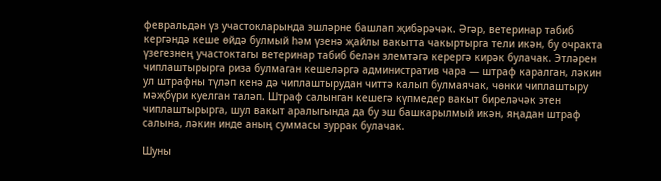февральдән үз участокларында эшләрне башлап җибәрәчәк. Әгәр, ветеринар табиб кергәндә кеше өйдә булмый һәм үзенә җайлы вакытта чакыртырга тели икән, бу очракта үзегезнең участоктагы ветеринар табиб белән элемтәгә керергә кирәк булачак. Этләрен чиплаштырырга риза булмаган кешеләргә административ чара — штраф каралган, ләкин ул штрафны түләп кенә дә чиплаштырудан читтә калып булмаячак, чөнки чиплаштыру мәҗбүри куелган таләп. Штраф салынган кешегә күпмедер вакыт биреләчәк этен чиплаштырырга, шул вакыт аралыгында да бу эш башкарылмый икән, яңадан штраф салына, ләкин инде аның суммасы зуррак булачак.

Шуны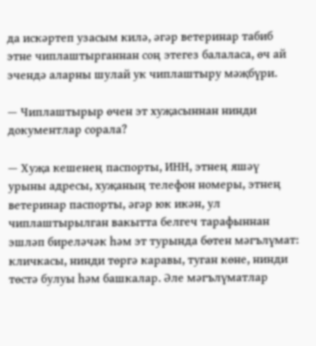да искәртеп узасым килә, әгәр ветеринар табиб этне чиплаштырганнан соң этегез балаласа, өч ай эчендә аларны шулай ук чиплаштыру мәҗбүри.

— Чиплаштырыр өчен эт хуҗасыннан нинди документлар сорала?

— Хуҗа кешенең паспорты, ИНН, этнең яшәү урыны адресы, хуҗаның телефон номеры, этнең ветеринар паспорты, әгәр юк икән, ул чиплаштырылган вакытта белгеч тарафыннан эшләп биреләчәк һәм эт турында бөтен мәгълүмат: кличкасы, нинди төргә каравы, туган көне, нинди төстә булуы һәм башкалар. Әле мәгълүматлар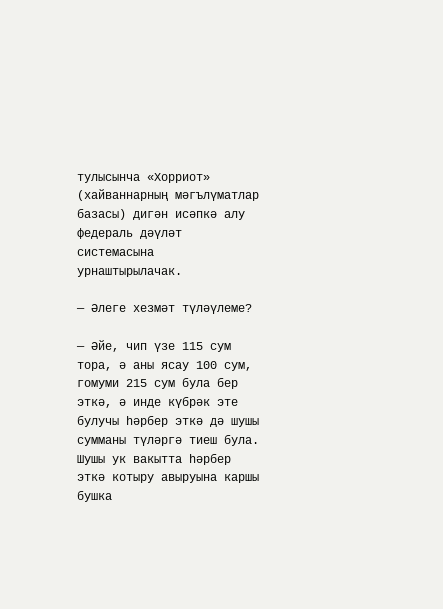тулысынча «Хорриот» (хайваннарның мәгълүматлар базасы) дигән исәпкә алу федераль дәүләт системасына урнаштырылачак.

— Әлеге хезмәт түләүлеме?

— Әйе, чип үзе 115 сум тора, ә аны ясау 100 сум, гомуми 215 сум була бер эткә, ә инде күбрәк эте булучы һәрбер эткә дә шушы сумманы түләргә тиеш була. Шушы ук вакытта һәрбер эткә котыру авыруына каршы бушка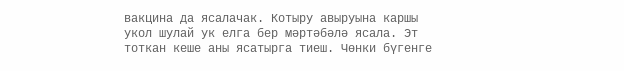вакцина да ясалачак. Котыру авыруына каршы укол шулай ук елга бер мәртәбәлә ясала. Эт тоткан кеше аны ясатырга тиеш. Чөнки бүгенге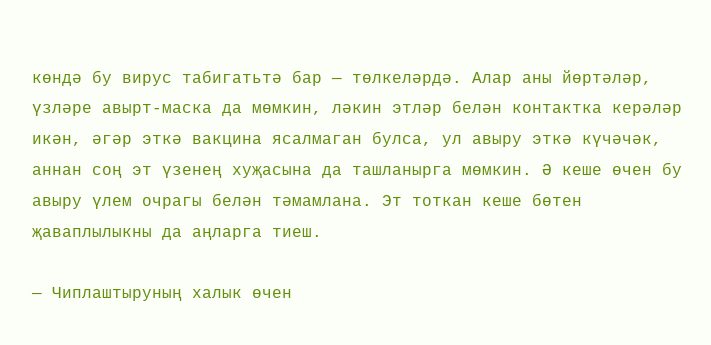көндә бу вирус табигатьтә бар — төлкеләрдә. Алар аны йөртәләр, үзләре авырт-маска да мөмкин, ләкин этләр белән контактка керәләр икән, әгәр эткә вакцина ясалмаган булса, ул авыру эткә күчәчәк, аннан соң эт үзенең хуҗасына да ташланырга мөмкин. Ә кеше өчен бу авыру үлем очрагы белән тәмамлана. Эт тоткан кеше бөтен җаваплылыкны да аңларга тиеш.

— Чиплаштыруның халык өчен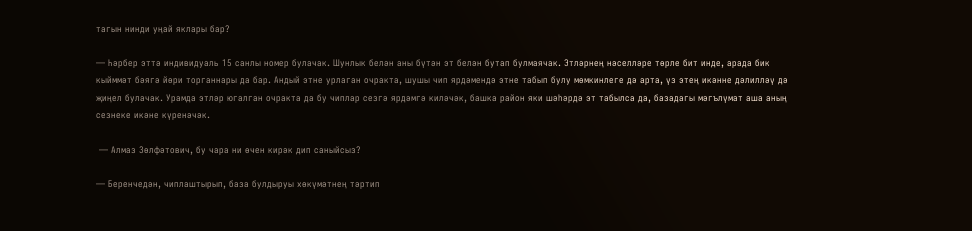тагын нинди уңай яклары бар?

— Һәрбер эттә индивидуаль 15 санлы номер булачак. Шунлык белән аны бүтән эт белән бутап булмаячак. Этләрнең нәселләре төрле бит инде, арада бик кыйммәт бәягә йөри торганнары да бар. Андый этне урлаган очракта, шушы чип ярдәмендә этне табып булу мөмкинлеге дә арта, үз этең икәнне дәлилләү дә җиңел булачак. Урамда этләр югалган очракта да бу чиплар сезгә ярдәмгә киләчәк, башка район яки шәһәрдә эт табылса да, базадагы мәгълүмат аша аның сезнеке икәне күренәчәк.

 — Алмаз Зөлфәтович, бу чара ни өчен кирәк дип саныйсыз?

— Беренчедән, чиплаштырып, база булдыруы хөкүмәтнең тәртип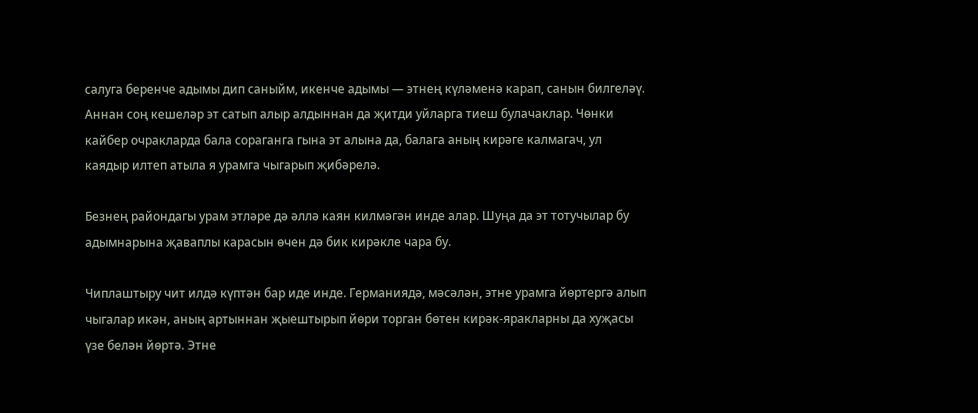салуга беренче адымы дип саныйм, икенче адымы — этнең күләменә карап, санын билгеләү. Аннан соң кешеләр эт сатып алыр алдыннан да җитди уйларга тиеш булачаклар. Чөнки кайбер очракларда бала сораганга гына эт алына да, балага аның кирәге калмагач, ул каядыр илтеп атыла я урамга чыгарып җибәрелә.

Безнең райондагы урам этләре дә әллә каян килмәгән инде алар. Шуңа да эт тотучылар бу адымнарына җаваплы карасын өчен дә бик кирәкле чара бу.

Чиплаштыру чит илдә күптән бар иде инде. Германиядә, мәсәлән, этне урамга йөртергә алып чыгалар икән, аның артыннан җыештырып йөри торган бөтен кирәк-яракларны да хуҗасы үзе белән йөртә. Этне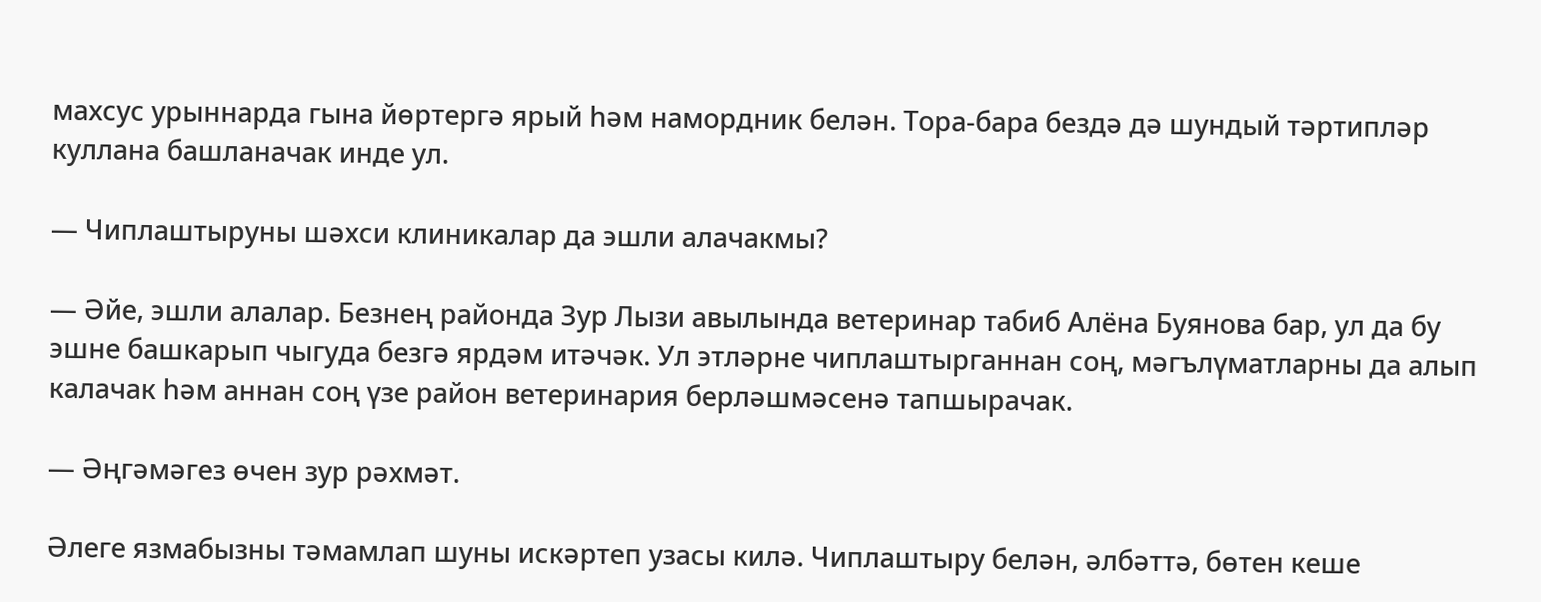махсус урыннарда гына йөртергә ярый һәм намордник белән. Тора-бара бездә дә шундый тәртипләр куллана башланачак инде ул.

— Чиплаштыруны шәхси клиникалар да эшли алачакмы?

— Әйе, эшли алалар. Безнең районда Зур Лызи авылында ветеринар табиб Алёна Буянова бар, ул да бу эшне башкарып чыгуда безгә ярдәм итәчәк. Ул этләрне чиплаштырганнан соң, мәгълүматларны да алып калачак һәм аннан соң үзе район ветеринария берләшмәсенә тапшырачак.

— Әңгәмәгез өчен зур рәхмәт.

Әлеге язмабызны тәмамлап шуны искәртеп узасы килә. Чиплаштыру белән, әлбәттә, бөтен кеше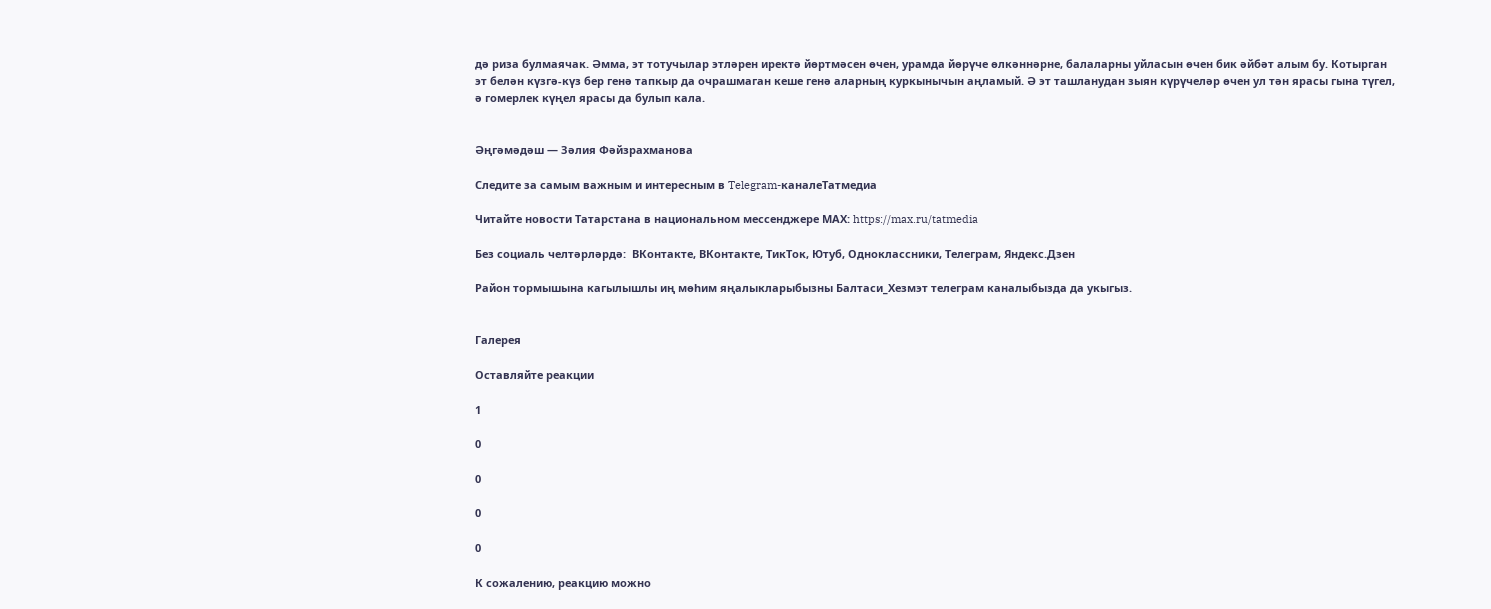дә риза булмаячак. Әмма, эт тотучылар этләрен иректә йөртмәсен өчен, урамда йөрүче өлкәннәрне, балаларны уйласын өчен бик әйбәт алым бу. Котырган эт белән күзгә-күз бер генә тапкыр да очрашмаган кеше генә аларның куркынычын аңламый. Ә эт ташланудан зыян күрүчеләр өчен ул тән ярасы гына түгел, ә гомерлек күңел ярасы да булып кала.


Әңгәмәдәш — Зәлия Фәйзрахманова

Следите за самым важным и интересным в Telegram-каналеТатмедиа

Читайте новости Татарстана в национальном мессенджере MАХ: https://max.ru/tatmedia

Без социаль челтәрләрдә:  ВКонтакте, ВКонтакте, ТикТок, Ютуб, Одноклассники, Телеграм, Яндекс.Дзен

Район тормышына кагылышлы иң мөһим яңалыкларыбызны Балтаси_Хезмэт телеграм каналыбызда да укыгыз.


Галерея

Оставляйте реакции

1

0

0

0

0

К сожалению, реакцию можно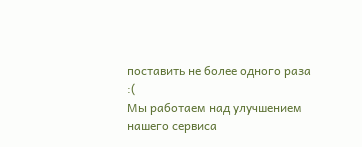поставить не более одного раза :(
Мы работаем над улучшением нашего сервиса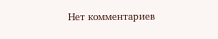Нет комментариев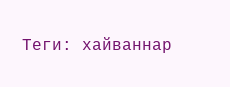Теги: хайваннар